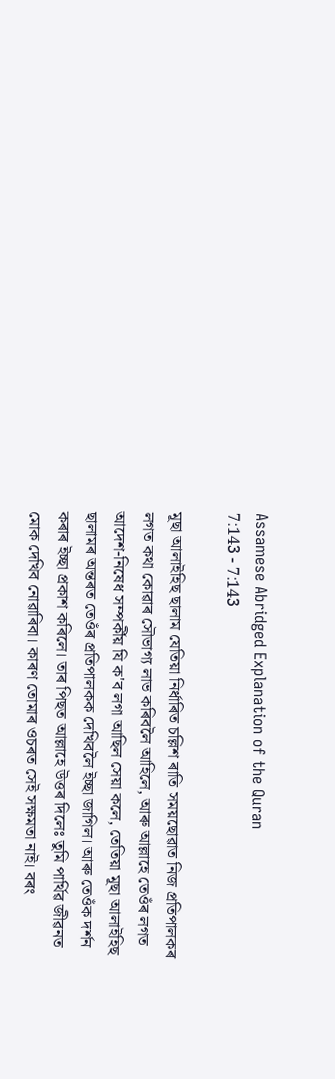Assamese Abridged Explanation of the Quran
7:143 - 7:143

মূছা আলাইহিছ ছালাম যেতিয়া নিৰ্ধাৰিত চল্লিশ ৰাতি সময়ছোৱাত নিজ প্ৰতিপালকৰ লগত কথা কোৱাৰ সৌভাগ্য লাভ কৰিবলৈ আহিলে, আৰু আল্লাহে তেওঁৰ লগত আদেশ-নিষেধ সম্পৰ্কীয় যি ক'ব লগা আছিল সেয়া কলে, তেতিয়া মূছা আলাইহিছ ছালামৰ অন্তৰত তেওঁৰ প্ৰতিপালকক দেখিবলৈ ইচ্ছা জাগিল। আৰু তেওঁক দৰ্শন কৰাৰ ইচ্ছা প্ৰকাশ কৰিলে। তাৰ পিছত আল্লাহে উত্তৰ দিলেঃ তুমি পাৰ্থিৱ জীৱনত মোক দেখিব নোৱাৰিবা। কাৰণ তোমাৰ ওচৰত সেই সক্ষমতা নাই। বৰং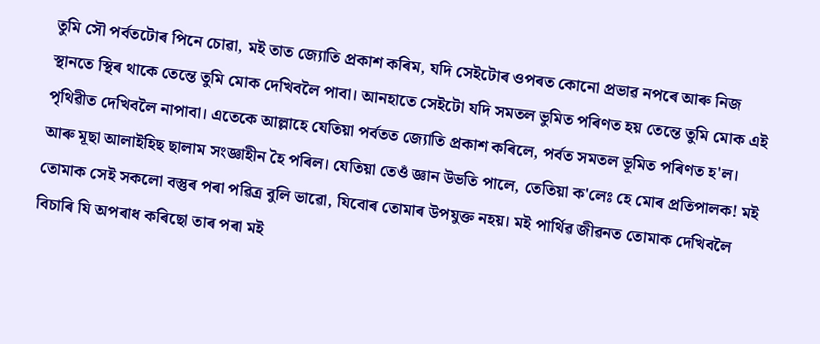তুমি সৌ পৰ্বতটোৰ পিনে চোৱা, মই তাত জ্যোতি প্ৰকাশ কৰিম, যদি সেইটোৰ ওপৰত কোনো প্ৰভাৱ নপৰে আৰু নিজ স্থানতে স্থিৰ থাকে তেন্তে তুমি মোক দেখিবলৈ পাবা। আনহাতে সেইটো যদি সমতল ভুমিত পৰিণত হয় তেন্তে তুমি মোক এই পৃথিৱীত দেখিবলৈ নাপাবা। এতেকে আল্লাহে যেতিয়া পৰ্বতত জ্যোতি প্ৰকাশ কৰিলে, পৰ্বত সমতল ভূমিত পৰিণত হ'ল। আৰু মূছা আলাইহিছ ছালাম সংজ্ঞাহীন হৈ পৰিল। যেতিয়া তেওঁ জ্ঞান উভতি পালে, তেতিয়া ক'লেঃ হে মোৰ প্ৰতিপালক! মই তোমাক সেই সকলো বস্তুৰ পৰা পৱিত্ৰ বুলি ভাৱো, যিবোৰ তোমাৰ উপযুক্ত নহয়। মই পাৰ্থিৱ জীৱনত তোমাক দেখিবলৈ বিচাৰি যি অপৰাধ কৰিছো তাৰ পৰা মই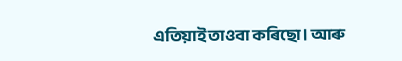এতিয়াই তাওবা কৰিছো। আৰু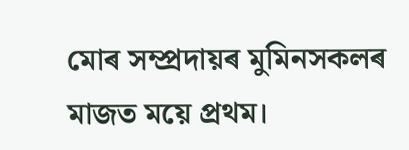মোৰ সম্প্ৰদায়ৰ মুমিনসকলৰ মাজত ময়ে প্ৰথম।